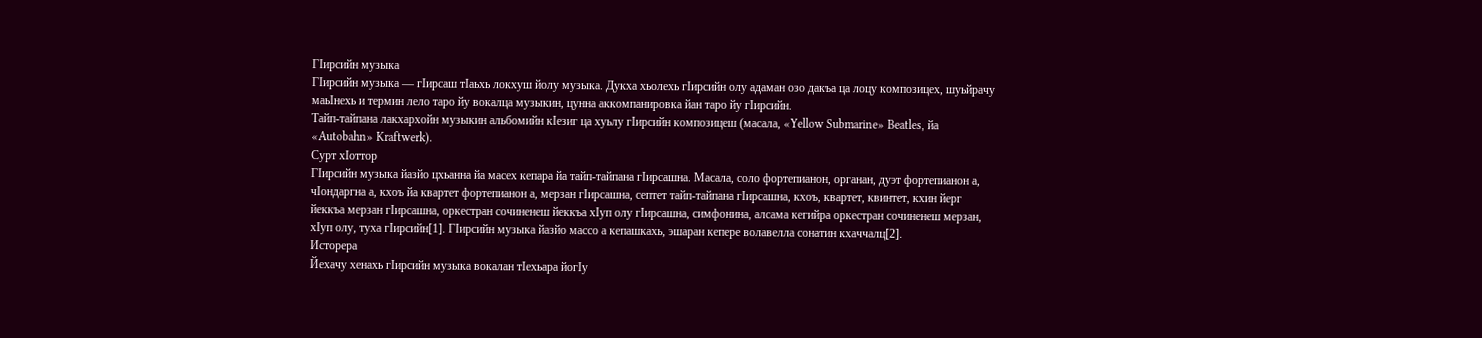ГӀирсийн музыка
ГӀирсийн музыка — гӀирсаш тӀаьхь локхуш йолу музыка. Дукха хьолехь гӀирсийн олу адаман озо дакъа ца лоцу композицех, шуьйрачу маьӀнехь и термин лело таро йу вокалца музыкин, цунна аккомпанировка йан таро йу гӀирсийн.
Тайп-тайпана лакхархойн музыкин альбомийн кӀезиг ца хуьлу гӀирсийн композицеш (масала, «Yellow Submarine» Beatles, йа «Autobahn» Kraftwerk).
Сурт хӀоттор
ГӀирсийн музыка йазйо цхьанна йа масех кепара йа тайп-тайпана гӀирсашна. Масала, соло фортепианон, органан, дуэт фортепианон а, чӀондаргна а, кхоъ йа квартет фортепианон а, мерзан гӀирсашна, септет тайп-тайпана гӀирсашна, кхоъ, квартет, квинтет, кхин йерг йеккъа мерзан гӀирсашна, оркестран сочиненеш йеккъа хӀуп олу гӀирсашна, симфонина, алсама кегийра оркестран сочиненеш мерзан, хӀуп олу, туха гӀирсийн[1]. ГӀирсийн музыка йазйо массо а кепашкахь, эшаран кепере волавелла сонатин кхаччалц[2].
Исторера
Йехачу хенахь гӀирсийн музыка вокалан тӀехьара йогӀу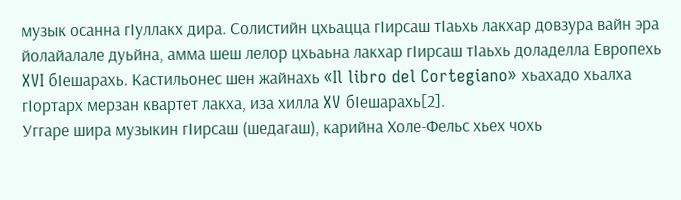музык осанна гӀуллакх дира. Солистийн цхьацца гӀирсаш тӀаьхь лакхар довзура вайн эра йолайалале дуьйна, амма шеш лелор цхьаьна лакхар гӀирсаш тӀаьхь доладелла Европехь XVI бӀешарахь. Кастильонес шен жайнахь «Il libro del Cortegiano» хьахадо хьалха гӀортарх мерзан квартет лакха, иза хилла XV бӀешарахь[2].
Уггаре шира музыкин гӀирсаш (шедагаш), карийна Холе-Фельс хьех чохь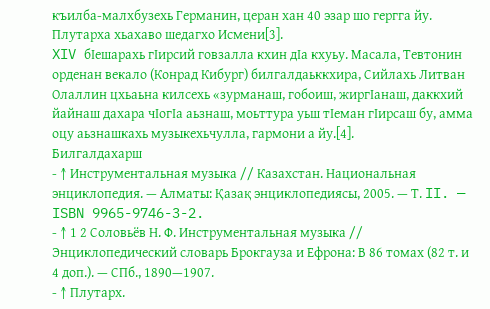къилба-малхбузехь Германин, церан хан 40 эзар шо гергга йу. Плутарха хьахаво шедагхо Исмени[3].
XIV бӀешарахь гӀирсий говзалла кхин дӀа кхуьу. Масала, Тевтонин орденан векало (Конрад Кибург) билгалдаьккхира, Сийлахь Литван Олаллин цхьаьна килсехь «зурманаш, гобоиш, жиргӀанаш, даккхий йайнаш дахара чӀогӀа аьзнаш, моьттура уьш тӀеман гӀирсаш бу, амма оцу аьзнашкахь музыкехьчулла, гармони а йу.[4].
Билгалдахарш
- ↑ Инструментальная музыка // Казахстан. Национальная энциклопедия. — Алматы: Қазақ энциклопедиясы, 2005. — Т. II. — ISBN 9965-9746-3-2.
- ↑ 1 2 Соловьёв Н. Ф. Инструментальная музыка // Энциклопедический словарь Брокгауза и Ефрона: В 86 томах (82 т. и 4 доп.). — СПб., 1890—1907.
- ↑ Плутарх.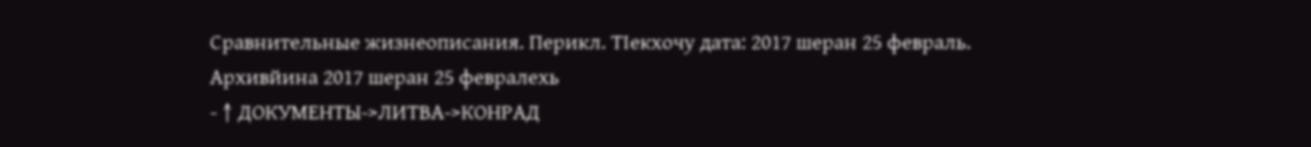Сравнительные жизнеописания. Перикл. ТӀекхочу дата: 2017 шеран 25 февраль. Архивйина 2017 шеран 25 февралехь
- ↑ ДОКУМЕНТЫ->ЛИТВА->КОНРАД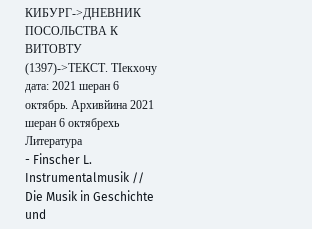КИБУРГ->ДНЕВНИК ПОСОЛЬСТВА К ВИТОВТУ (1397)->ТЕКСТ. ТӀекхочу дата: 2021 шеран 6 октябрь. Архивйина 2021 шеран 6 октябрехь
Литература
- Finscher L. Instrumentalmusik // Die Musik in Geschichte und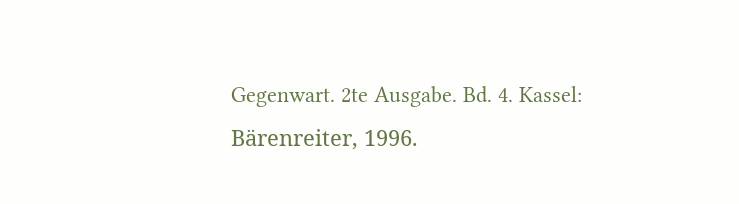Gegenwart. 2te Ausgabe. Bd. 4. Kassel: Bärenreiter, 1996.